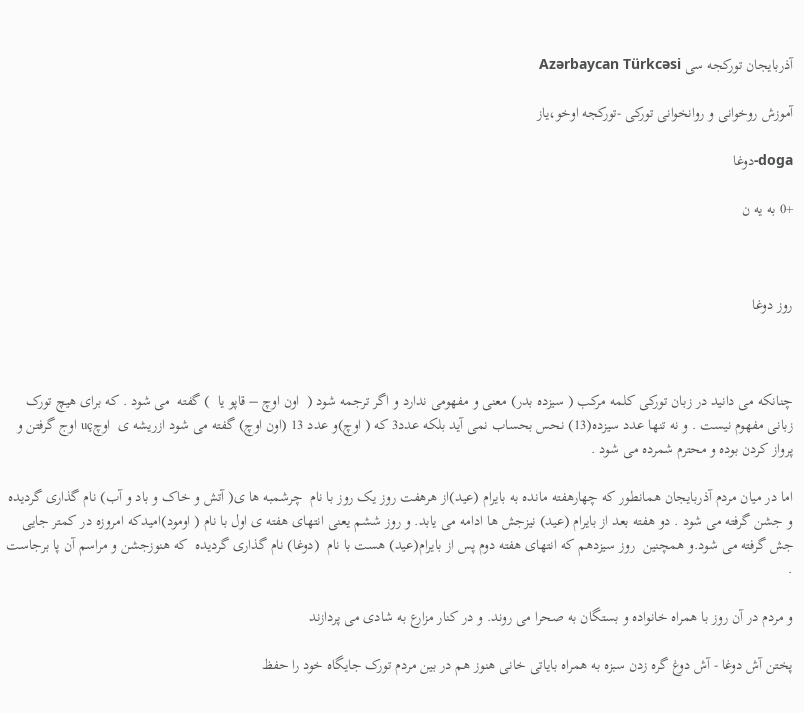آذربایجان تورکجه سی Azərbaycan Türkcəsi

آموزش روخوانی و روانخوانی تورکی -تورکجه اوخو،یاز

doga-دوغا

+0 به یه ن



روز دوغا



چنانکه می دانید در زبان تورکی کلمه مرکب ( سیزده بدر) معنی و مفهومی ندارد و اگر ترجمه شود (  اون اوچ – قاپو یا  ) گفته  می شود . که برای هیچ تورک زبانی مفهوم نیست . و نه تنها عدد سیزده(13) نحس بحساب نمی آید بلکه عدد3 که ( اوچ)و عدد 13 (اون اوچ) گفته می شود ازریشه ی  اوچuç اوج گرفتن و پرواز کردن بوده و محترم شمرده می شود .

اما در میان مردم آذربایجان همانطور که چهارهفته مانده به بایرام (عید)از هرهفت روز یک روز با نام  چرشمبه ها ی( آتش و خاک و باد و آب) نام گذاری گردیده و جشن گرفته می شود . دو هفته بعد از بایرام (عید) نیزجش ها ادامه می یابد. و روز ششم یعنی انتهای هفته ی اول با نام ( اومود)امیدکه امروزه در کمتر جایی جش گرفته می شود.و همچنین  روز سیزدهم که انتهای هفته دوم پس از بایرام(عید) هست با نام  (دوغا) نام گذاری گردیده  که هنوزجشن و مراسم آن پا برجاست .

و مردم در آن روز با همراه خانواده و بستگان به صحرا می روند. و در کنار مزارع به شادی می پردازند

پختن آش دوغا - آش دوغ گره زدن سبزه به همراه بایاتی خانی هنوز هم در بین مردم تورک جایگاه خود را حفظ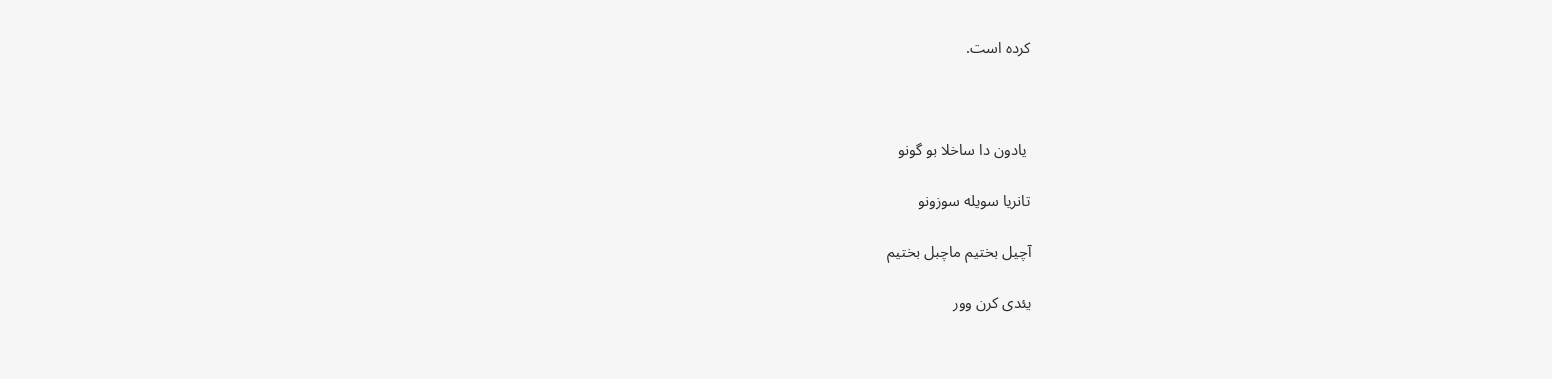کرده است.



 یادون دا ساخلا بو گونو

تانریا سویله سوزونو

آچیل بختیم ماچبل بختیم

یئدی کرن وور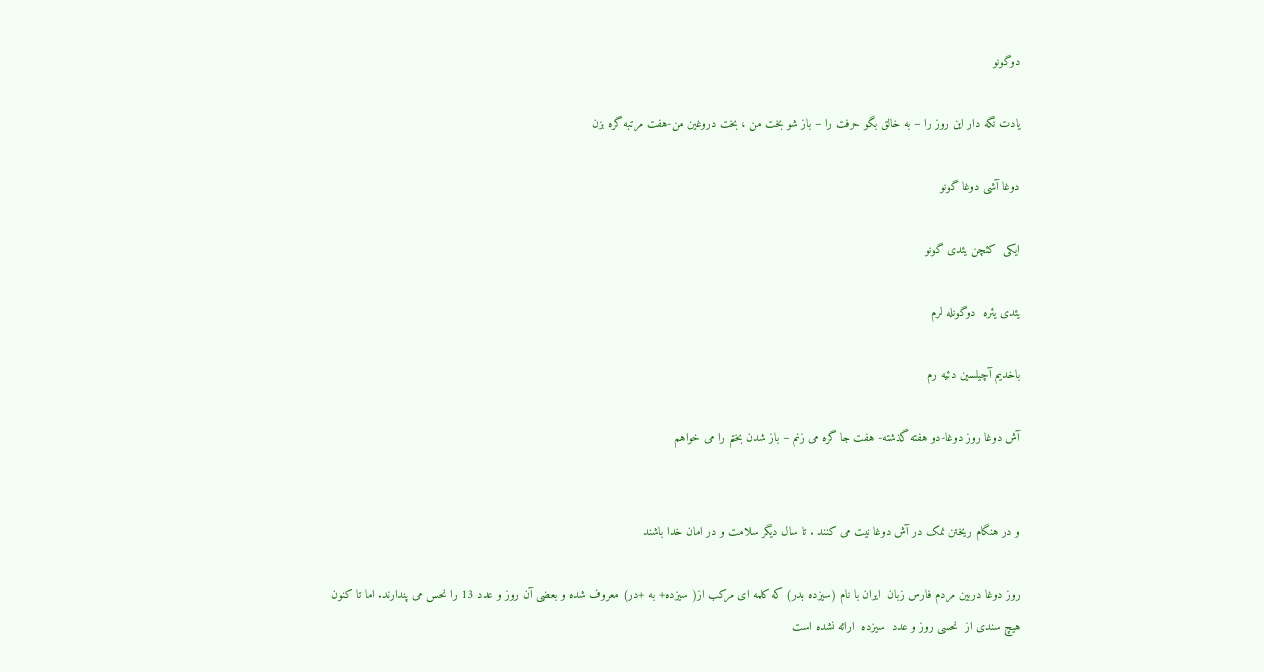دوگونو

یادت نگه دار این روز را – به خالق بگو حرفت را – باز شو بخت من ، بخت دروغین من-هفت مرتبه گره بزن

دوغا آشی دوغا گونو

ایکی  کئچن یئدی گونو

یئدی یئره  دوگونله لرم

باخدیم آچیلسین دئیه رم

آش دوغا روز دوغا-دو هفته گذشته- هفت جا گره می زنم – باز شدن بختم را می خواهم


و در هنگام ریختن نمک در آش دوغا نیت می کنند . تا سال دیگر سلامت و در امان خدا باشند

روز دوغا دربین مردم فارس زبان  ایران با نام (سیزده بدر) که کلمه ای مرکب از( سیزده+ به +در) معروف شده و بعضی آن روز و عدد 13 را نحس می پندارند. اما تا کنون هیچ سندی از  نحسی روز و عدد  سیزده  ارائه نشده است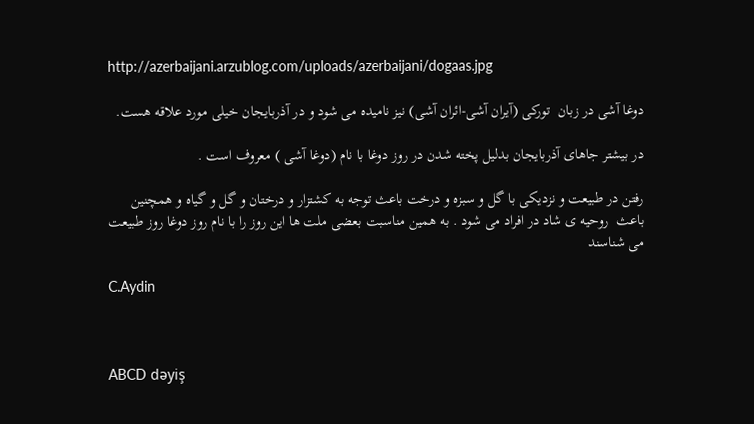http://azerbaijani.arzublog.com/uploads/azerbaijani/dogaas.jpg

دوغا آشی در زبان  تورکی (آیران آشی-ائران آشی) نیز نامیده می شود و در آذربایجان خیلی مورد علاقه هست.

در بیشتر جاهای آذربایجان بدلیل پخته شدن در روز دوغا با نام (دوغا آشی ) معروف است .

رفتن در طبیعت و نزدیکی با گل و سبزه و درخت باعث توجه به کشتزار و درختان و گل و گیاه و همچنین باعث  روحیه ی شاد در افراد می شود . به همین مناسبت بعضی ملت ها این روز را با نام روز دوغا روز طبیعت می شناسند

C.Aydin



ABCD dəyiş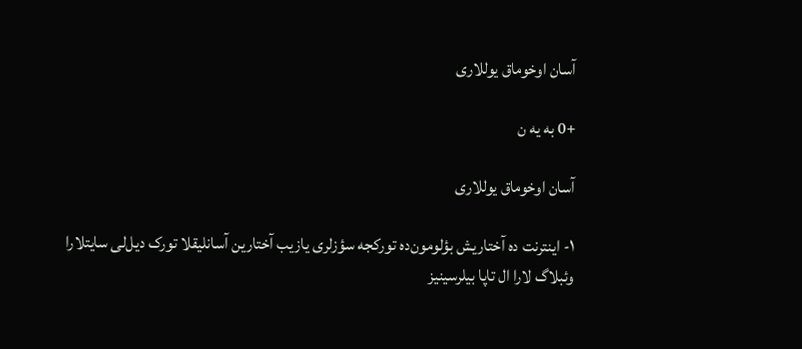آسان اوخوماق یوللاری

+0 به یه ن

آسان اوخوماق یوللاری

۱- اینترنت ده آختاریش بؤلومون‌ده تورکجه سؤزلری یازیب آختارین آسانلیقلا تورک دیل‌لی سایتلارا وئبلاگ لارا ال تاپا بیلرسینیز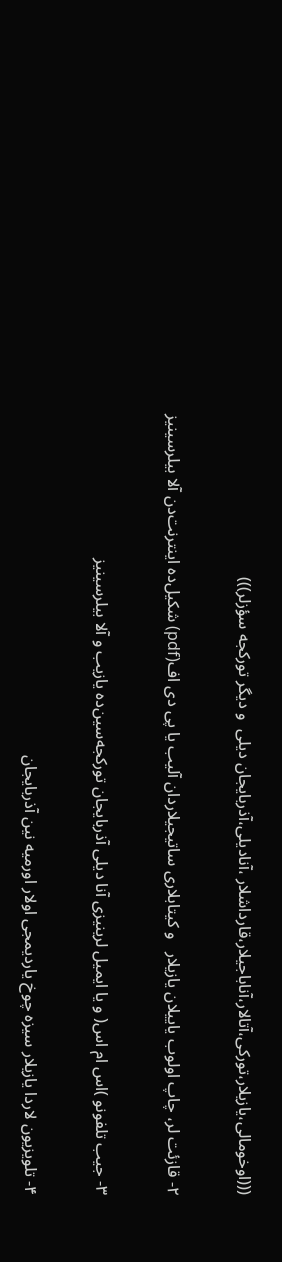(((اوخومالی،یازیلار،تورکی،آتالار،آناباجیلار،قارداشلار ،آنادیلی،آذربایجان دیلی  و دیگر تورکجه سؤزلر)))

۲- قازئت لر، چاپ اولوب یاییلان یازیلار   و کیتابلاری ساتیجیلاردان آلیب یا پی دی اف(pdf) شکیل‌ده اینترنت‌دن آلا بیلرسینیز

۳- جیب تلفونو )اس ام اس( و یا ایمیل لرینیزی آنا دیلی آذربایجان تورکجه‌سین‌ده یازیب و آلا بیلرسینیز

۴- تلویزیون لاردا یازیلار سیزه چوخ یاردیمجی اولار اورمیه نین آذربایجان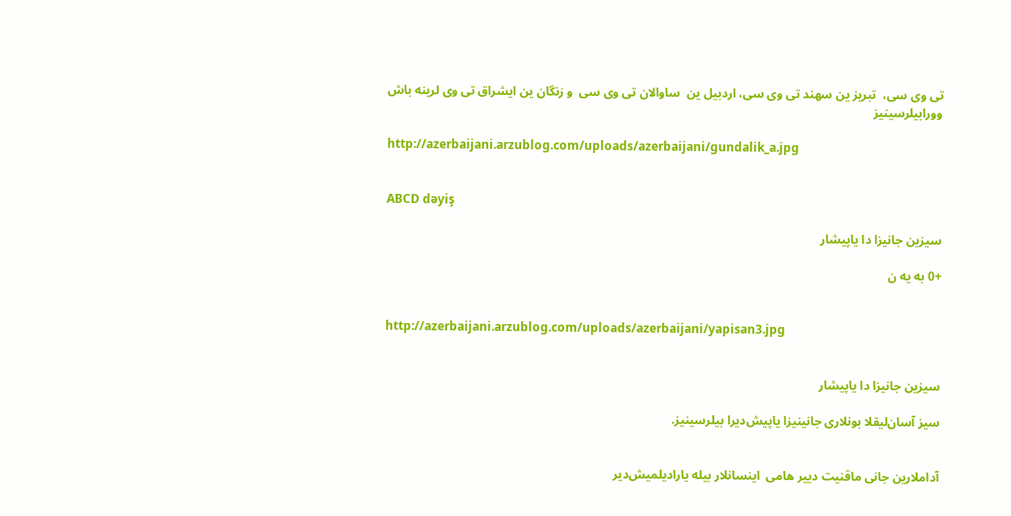تی وی سی،  تبریز ین سهند تی وی سی، اردبیل ین  ساوالان تی وی سی  و زنگان ین ایشراق تی وی لرینه باش وورابیلرسینیز

http://azerbaijani.arzublog.com/uploads/azerbaijani/gundalik_a.jpg


ABCD dəyiş

سیزین جانیزا دا یاپیشار

+0 به یه ن


http://azerbaijani.arzublog.com/uploads/azerbaijani/yapisan3.jpg


سیزین جانیزا دا یاپیشار

سیز آسان‌لیقلا بونلاری جانینیزا یاپیش‌دیرا بیلرسینیز.


آداملارین جانی ماقنیت دییر هامی  اینسانلار بیله یارادیلمیش‌دیر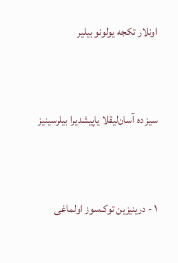اونلار تکجه یولونو بیلیر


سیز ده آسان‌لیقلا یاپیشدیرا بیلرسینیز


۱ - درینیزین توک‌سوز اولماغی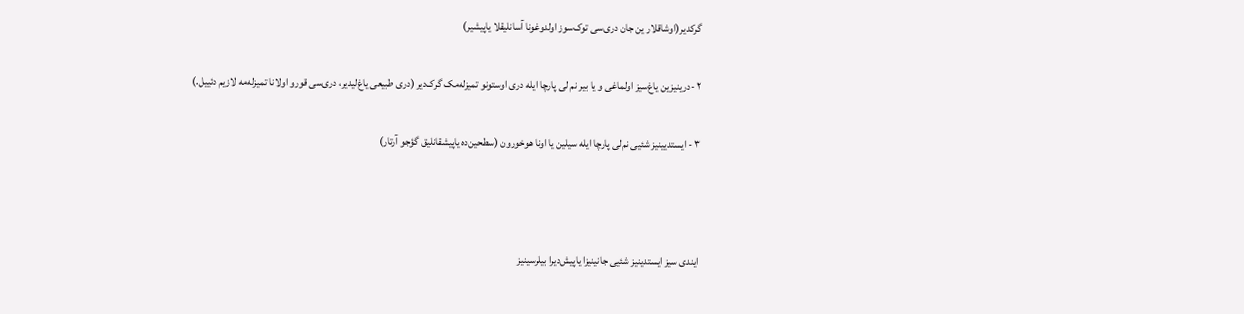گرکدیر(اوشاقلار ین جان دری‌سی توک‌سوز اولدوغونا آسانلیقلا یاپیشیر)

۲ -درینیزین یاغ‌سیز اولماغی و یا بیر نم لی پارچا ایله دری اوستونو تمیزله‌مک گرک‌دیر (دری طبیعی یاغ‌لیدیر، دری‌سی قورو اولانا تمیزله‌مه لازیم دئییل.)

۳ - ایستدیینیز شئیی نم‌لی پارچا ایله سیلین یا اونا هوخورون (سطحین‌ده یاپیشقانلیق گؤجو آرتار)



ایندی سیز ایستدینیز شئیی جانینیزا یاپیش‌دیرا بیلرسینیز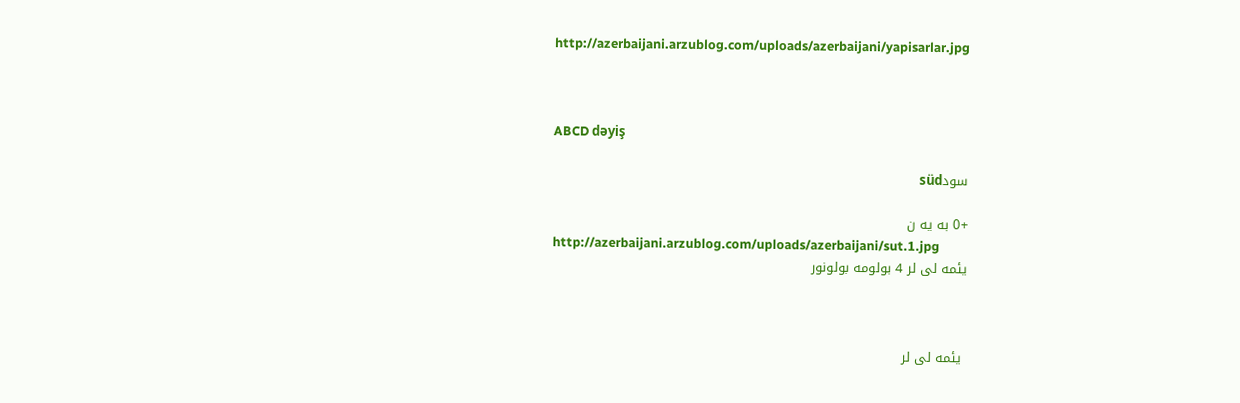http://azerbaijani.arzublog.com/uploads/azerbaijani/yapisarlar.jpg



ABCD dəyiş

سودsüd

+0 به یه ن
http://azerbaijani.arzublog.com/uploads/azerbaijani/sut.1.jpg
یئمه لی لر 4 بولومه بولونور



 یئمه لی لر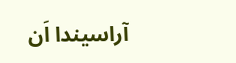آراسیندا اَن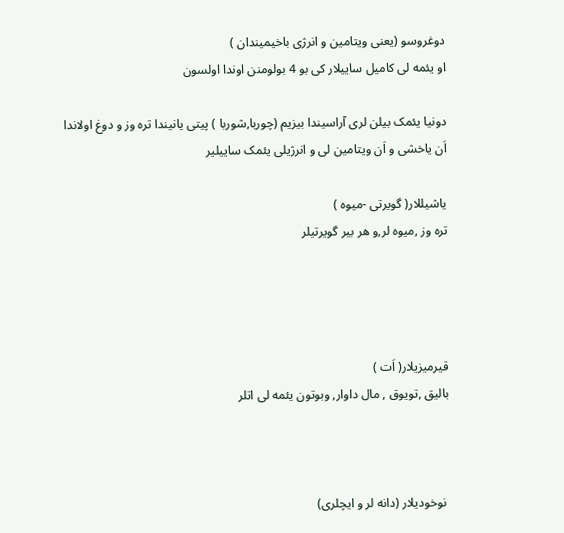دوغروسو (یعنی ویتامین و انرژی باخیمیندان )
او یئمه لی کامیل ساییلار کی بو 4 بولومنن اوندا اولسون

دونیا یئمک بیلن لری آراسیندا بیزیم (چوربا,شوربا ) پیتی یانیندا تره وز و دوغ اولاندا
اَن یاخشی و اَن ویتامین لی و انرژیلی یئمک ساییلیر

یاشیللار( گویرتی -میوه )
تره وز ,میوه لر,و هر بیر گویرتیلر




قیرمیزیلار( اَت )
بالیق ,تویوق , مال داوار, وبوتون یئمه لی اتلر



 نوخودیلار (دانه لر و ایچلری)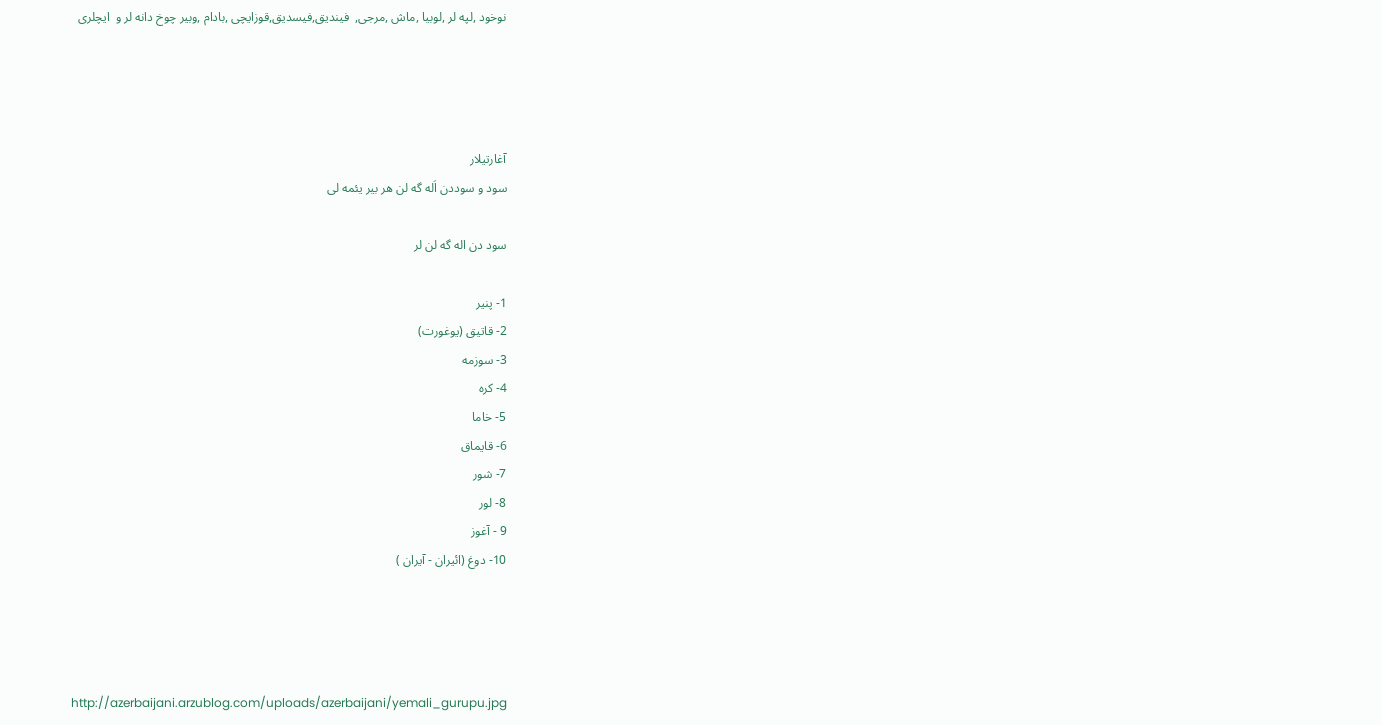نوخود ,لپه لر ,لوبیا ,ماش ,مرجی,  فیندیق,فیسدیق,قوزایچی ,بادام ,وبیر چوخ دانه لر و  ایچلری




آغارتیلار
سود و سوددن اَله گه لن هر بیر یئمه لی

سود دن اله گه لن لر

1- پنیر
2- قاتیق (یوغورت)
3- سوزمه
4- کره
5- خاما
6- قایماق
7- شور
8- لور
9 - آغوز
10- دوغ (ائیران - آیران )




 http://azerbaijani.arzublog.com/uploads/azerbaijani/yemali_gurupu.jpg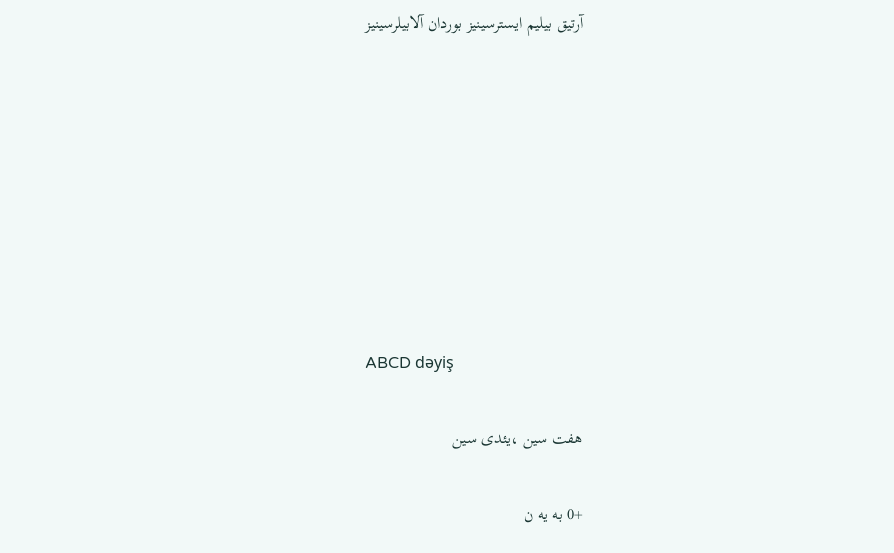آرتیق بیلیم ایسترسینیز بوردان آلابیلرسینیز








ABCD dəyiş

هفت سین ،یئدی سین

+0 به یه ن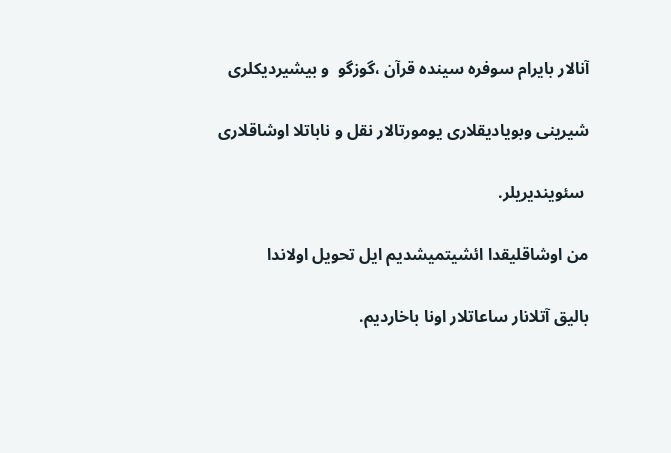آنالار بایرام سوفره سینده قرآن ،گوزگو  و بیشیردیکلری

شیرینی وبویادیقلاری یومورتالار نقل و ناباتلا اوشاقلاری

 سئویندیریلر.

من اوشاقلیقدا ائشیتمیشدیم ایل تحویل اولاندا

بالیق آتلانار ساعاتلار اونا باخاردیم.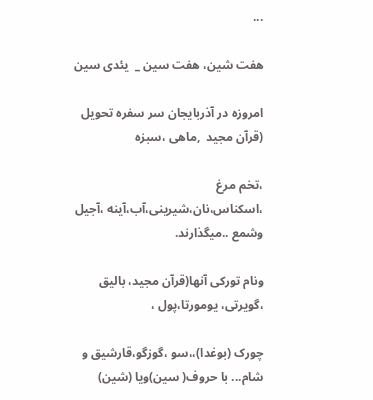...

هفت شین، هفت سین _  یئدی سین

امروزه در آذربایجان سر سفره تحویل (قرآن مجید  ,ماهی ،سبزه

،تخم مرغ ،اسکناس،نان،شیرینی،آب،آینه ،آجیل وشمع ..میگذارند.

ونام تورکی آنها(قرآن مجید، بالیق ،گویرتی، یومورتا،پول ،

چورک (بوغدا)،،سو ،گوزگو،قارشیق و شام... با حروف( سین)ویا (شین)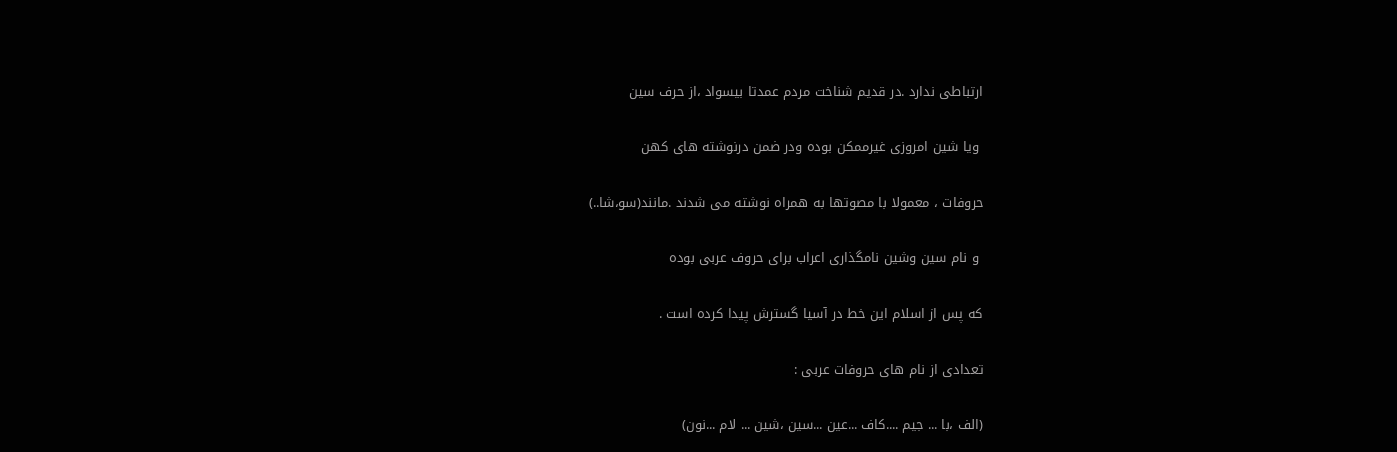ارتباطی ندارد .در قدیم شناخت مردم عمدتا بیسواد ،از حرف سین

 ویا شین امروزی غیرممکن بوده ودر ضمن درنوشته های کهن

حروفات ، معمولا با مصوتها به همراه نوشته می شدند .مانند(سو،شا..)

 و نام سین وشین نامگذاری اعراب برای حروف عربی بوده

که پس از اسلام این خط در آسیا گسترش پیدا کرده است .

تعدادی از نام های حروفات عربی :

(الف ،با ... جیم ....کاف ...عین ...سین ،شین ... لام ...نون)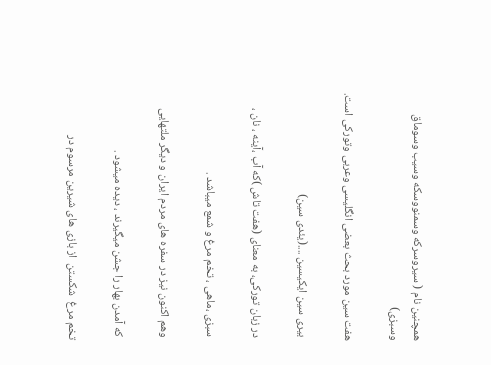همچنین نام ( سیروسرکه وسمنووسکه وسیب وسوماق وسبزی)

هفت سین مورد بحث بعضی انگلیسی وعربی وتورکی است.

 بیری سین ایکیسین ....(یئدی سین)

 در زبان تورکی، به معنای (هفت تاش )که آب ،آینه ، نان ،

 سبزی ،ماهی ، تخم مرغ و شمع میباشد .

 وهم اکنون نیز در سفره های مردم ایران و دیگر ملتهایی

 که آمدن بهار را جشن میگیرند ، دیده میشود .

تخم مرغ  شکستن  از بازی های شیرین مرسوم در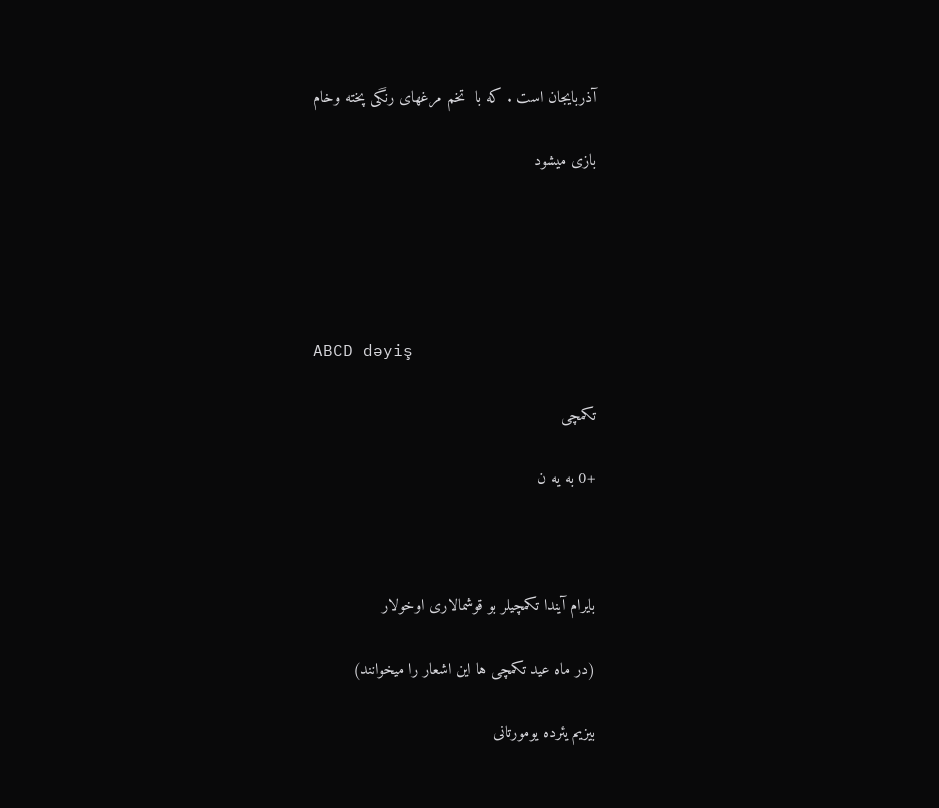آذربایجان است . که با  تخم مرغهای رنگی پخته وخام

بازی میشود





ABCD dəyiş

تکمچی

+0 به یه ن



بایرام آیندا تکمچیلر بو قوشمالاری اوخولار

(در ماه عید تکمچی ها این اشعار را میخوانند)

بیزیم یئرده یومورتانی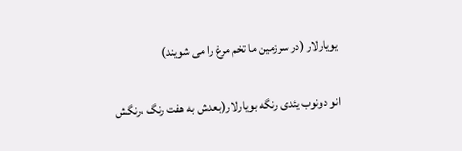یویارلار (در سرزمین ما تخم مرغ را می شویند)

انو دونوب یئدی رنگه بویارلار(بعدش به هفت رنگ ،رنگش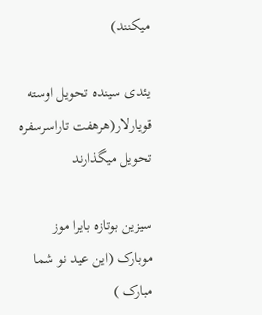میکنند)

یئدی سینده تحویل اوسته قویارلار(هرهفت تاراسرسفره تحویل میگذارند

سیزین بوتازه بایرا موز موبارک (این عید نو شما مبارک )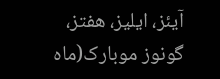آیئز، ایلیز، هفتز، گونوز موبارک(ماه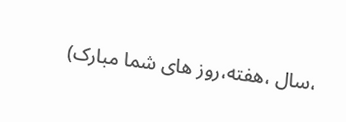،سال ،هفته،روز های شما مبارک)